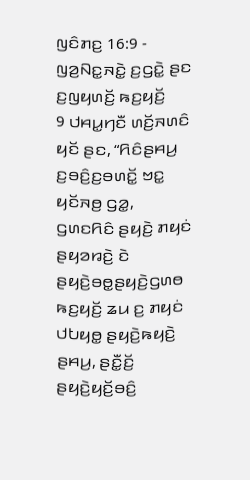ꤜꤢꤨꤊꤢ꤬ 16:9 - ꤜꤤ꤬ꤡꤢ꤭ꤏꤢꤧ꤭ ꤢ꤬ꤞꤢꤧ꤭ ꤔꤢ ꤢ꤬ꤜꤟꤛꤢꤩ꤬ ꤒꤢ꤬ꤟꤢꤩ꤬
9 ꤓꤌꤣ꤭ꤚꤢꤪ ꤛꤢꤩ꤬ꤏꤛꤢꤨ ꤟꤢꤩ ꤔꤢ, “ꤖꤢꤨꤔꤌꤣ꤬ ꤢ꤬ꤋꤢꤨ꤬ꤢ꤬ꤋꤛꤢꤩ꤭ ꤠꤢ꤭ ꤟꤢꤩꤏꤥ꤬ ꤞꤤ꤭, ꤞꤛꤢꤖꤢꤨ ꤔꤟꤢꤧ꤬ ꤊꤟꤢꤦ ꤔꤟꤤꤙꤢꤧ꤬ ꤢꤧ ꤔꤟꤢꤧ꤬ꤋꤥ꤭ꤔꤟꤢꤧ꤬ꤞꤛꤥ ꤒꤢ꤬ꤟꤢꤩ꤬ ꤘꤣ ꤢ꤬ ꤊꤟꤢꤦ ꤓꤝꤟꤥ꤭ ꤔꤟꤢꤧ꤬ꤒꤟꤢꤧ꤬ ꤔꤌꤣ꤬, ꤔꤢꤪ꤭ꤢꤩ꤬ ꤔꤟꤢꤧ꤬ꤟꤢꤩ꤬ꤋꤢꤨ꤬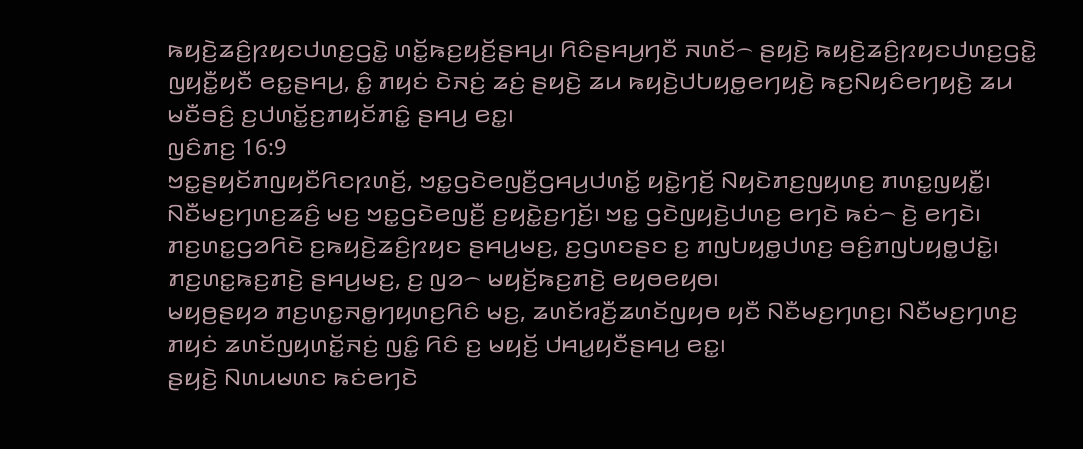ꤒꤟꤢꤧ꤬ꤘꤢꤨ꤬ꤐꤟꤢꤓꤛꤢ꤬ꤞꤢꤧ꤭ ꤛꤢꤩ꤭ꤒꤢ꤬ꤟꤢꤩ꤬ꤔꤌꤣ꤬꤯ ꤖꤢꤨꤔꤌꤣ꤬ꤚꤢꤪ ꤏꤛꤢꤩ꤮ ꤔꤟꤢꤧ꤬ ꤒꤟꤢꤧ꤬ꤘꤢꤨ꤬ꤐꤟꤢꤓꤛꤢ꤬ꤞꤢꤧ꤭ ꤜꤟꤢꤪ꤭ꤟꤢꤪ ꤕꤢ꤭ꤔꤌꤣ꤬, ꤢꤨ꤭ ꤊꤟꤢꤦ ꤢꤧꤏꤢꤦ꤬ ꤘꤢꤦ꤬ ꤔꤟꤢꤧ꤬ ꤘꤣ ꤒꤟꤢꤧ꤬ꤓꤝꤟꤥ꤭ꤕꤚꤟꤢꤧ꤬ ꤒꤢ꤬ꤡꤟꤢꤨꤕꤚꤟꤢꤧ꤬ ꤘꤣ ꤗꤢꤪꤋꤢꤨ꤬ ꤢ꤬ꤓꤛꤢꤩ꤭ꤢ꤬ꤊꤟꤢꤩꤊꤢꤨ꤭ ꤔꤌꤣ꤬ ꤕꤢ꤭꤯
ꤜꤢꤨꤊꤢ꤬ 16:9
ꤠꤢ꤭ꤔꤟꤢꤩꤊꤜꤟꤢꤪꤖꤢꤐꤛꤢꤩ꤬, ꤠꤢ꤭ꤞꤢꤧꤕꤜꤢꤪ꤬ꤞꤌꤣ꤬ꤓꤛꤢꤩ꤭ ꤟꤢꤧ꤭ꤚꤢꤩ꤬ ꤡꤟꤢꤧꤊꤢ꤬ꤜꤟꤛꤢ꤬ ꤊꤛꤢ꤭ꤜꤟꤢꤪ꤭꤯ ꤡꤢꤪꤗꤢ꤬ꤚꤛꤢ꤬ꤘꤢꤨ꤬ ꤗꤢ꤬ ꤠꤢ꤭ꤞꤢꤧꤕꤜꤢꤪ꤬ ꤢ꤬ꤟꤢꤧ꤭ꤢ꤬ꤚꤢꤩ꤬꤯ ꤠꤢ꤭ ꤞꤢꤧꤜꤟꤢꤧ꤬ꤓꤛꤢ꤬ ꤕꤚꤢꤧ ꤒꤢꤦ꤮ ꤢꤧ꤬ ꤕꤚꤢꤧ꤯
ꤊꤢ꤬ꤛꤢ꤭ꤞꤤꤖꤢꤧ ꤢ꤬ꤒꤟꤢꤧ꤬ꤘꤢꤨ꤬ꤐꤟꤢ ꤔꤌꤣ꤬ꤗꤢ꤬, ꤢ꤬ꤞꤛꤢꤔꤢ ꤢ꤬ ꤊꤜꤝꤟꤥ꤭ꤓꤛꤢ꤬ ꤋꤢꤨ꤬ꤊꤜꤝꤟꤥ꤭ꤓꤢꤧ꤭꤯ ꤊꤢ꤬ꤛꤢ꤭ꤒꤢ꤬ꤊꤢꤧ꤬ ꤔꤌꤣ꤬ꤗꤢ꤬, ꤢ꤬ ꤜꤤ꤮ ꤗꤟꤢꤩ꤬ꤒꤢ꤬ꤊꤢꤧ꤬ ꤕꤟꤥꤕꤟꤥ꤯
ꤗꤟꤥ꤬ꤔꤟꤤ ꤊꤢ꤬ꤛꤢ꤭ꤏꤥ꤭ꤚꤟꤛꤢ꤬ꤖꤢꤨ ꤗꤢ꤬, ꤘꤛꤢꤩꤙꤢꤪ꤬ꤘꤛꤢꤩꤜꤟꤥ ꤟꤢꤪ ꤡꤢꤪꤗꤢ꤬ꤚꤛꤢ꤬꤯ ꤡꤢꤪꤗꤢ꤬ꤚꤛꤢ꤬ ꤊꤟꤢꤦ ꤘꤛꤢꤩꤜꤟꤛꤢꤩ꤭ꤏꤢꤦ꤬ ꤜꤢꤨ꤭ ꤖꤢꤨ ꤢ꤬ ꤗꤟꤢꤩ꤬ ꤓꤌꤣ꤭ꤟꤢꤪꤔꤌꤣ꤬ ꤕꤢ꤭꤯
ꤔꤟꤢꤧ꤬ ꤡꤛꤣꤗꤛꤢ ꤒꤢꤦꤕꤚꤢꤧ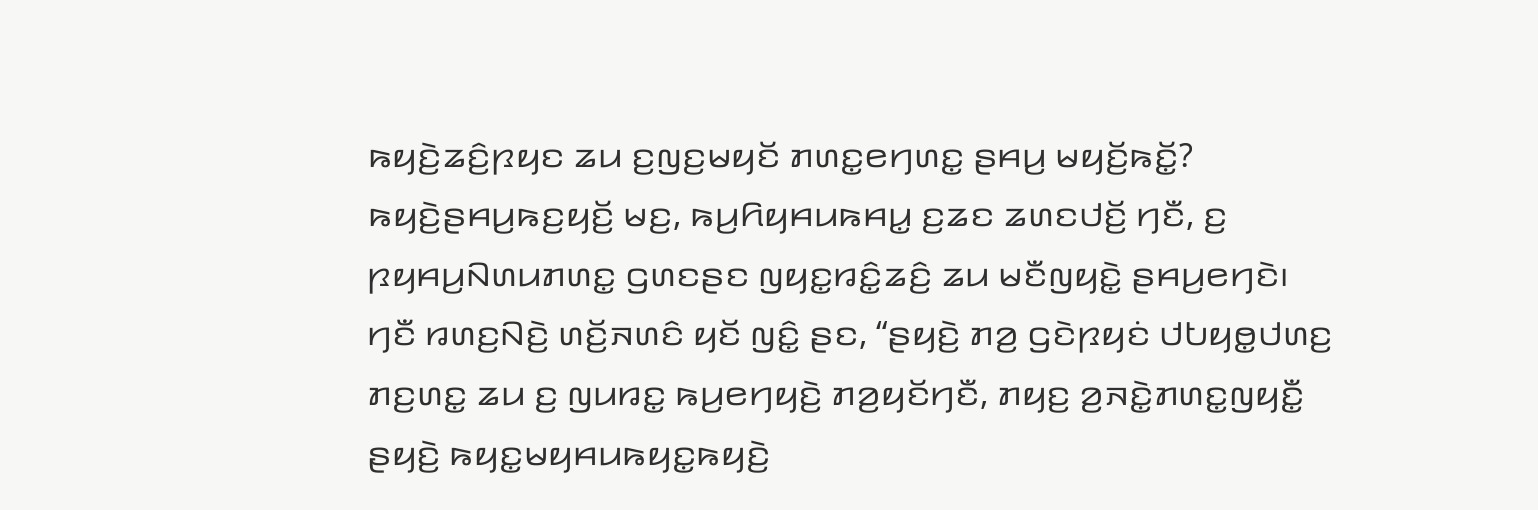ꤒꤟꤢꤧ꤬ꤘꤢꤨ꤬ꤐꤟꤢ ꤘꤣ ꤢ꤬ꤜꤢ꤬ꤗꤟꤢꤩ ꤊꤛꤢ꤭ꤕꤚꤛꤢ꤭ ꤔꤌꤣ꤬ ꤗꤟꤢꤩ꤬ꤒꤢꤩ꤭? ꤒꤟꤢꤧ꤬ꤔꤌꤣ꤬ꤒꤢ꤬ꤟꤢꤩ꤬ ꤗꤢ꤬, ꤒꤣ꤬ꤖꤟꤌꤣꤒꤌꤣ꤭ ꤢ꤬ꤘꤢ ꤘꤛꤢꤓꤢꤩ꤬ ꤚꤢꤪ, ꤢ꤬ ꤐꤟꤌꤣ꤬ꤡꤛꤣꤊꤛꤢ꤭ ꤞꤛꤢꤔꤢ ꤜꤟꤢ꤭ꤙꤢꤨ꤭ꤘꤢꤨ꤬ ꤘꤣ ꤗꤢꤪꤜꤟꤢꤧ꤭ ꤔꤌꤣ꤬ꤕꤚꤢꤧ꤯
ꤚꤢꤪ ꤙꤛꤢ꤬ꤡꤢꤧ꤬ ꤛꤢꤩ꤬ꤏꤛꤢꤨ ꤟꤢꤩ ꤜꤢꤨ꤭ ꤔꤢ, “ꤔꤟꤢꤧ꤬ ꤊꤤ꤬ ꤞꤢꤧꤐꤟꤢꤦ ꤓꤝꤟꤥ꤭ꤓꤛꤢ꤬ ꤊꤢ꤬ꤛꤢ꤭ ꤘꤣ ꤢ꤬ ꤜꤣꤙꤢ꤭ ꤒꤣ꤬ꤕꤚꤟꤢꤧ꤬ ꤊꤤ꤬ꤟꤢꤩꤚꤢꤪ, ꤊꤟꤢ꤬ ꤤ꤬ꤏꤢꤧ꤭ꤊꤛꤢ꤭ꤜꤟꤢꤪ꤭ ꤔꤟꤢꤧ꤬ ꤒꤟꤢ꤭ꤗꤟꤌꤣꤒꤟꤢ꤭ꤒꤟꤢꤧ꤬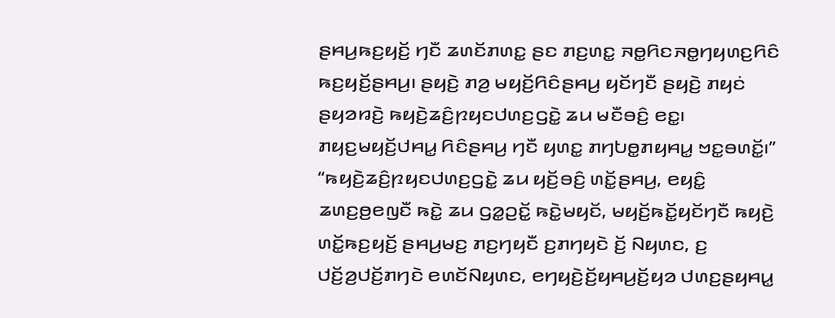ꤔꤌꤣ꤬ꤒꤢ꤬ꤟꤢꤩ꤬ ꤚꤢꤪ ꤘꤛꤢꤩꤊꤛꤢ꤭ ꤔꤢ ꤊꤢ꤬ꤛꤢ꤭ ꤏꤥ꤭ꤖꤢꤏꤥ꤭ꤚꤟꤛꤢ꤬ꤖꤢꤨ ꤒꤢ꤬ꤟꤢꤩ꤬ꤔꤌꤣ꤬꤯ ꤔꤟꤢꤧ꤬ ꤊꤤ꤬ ꤗꤟꤢꤩ꤬ꤖꤢꤨꤔꤌꤣ꤬ ꤟꤢꤩꤚꤢꤪ ꤔꤟꤢꤧ꤬ ꤊꤟꤢꤦ ꤔꤟꤤꤙꤢꤧ꤬ ꤒꤟꤢꤧ꤬ꤘꤢꤨ꤬ꤐꤟꤢꤓꤛꤢ꤬ꤞꤢꤧ꤭ ꤘꤣ ꤗꤢꤪꤋꤢꤨ꤬ ꤕꤢ꤭꤯ ꤊꤟꤢ꤬ꤗꤟꤢꤩ꤬ꤓꤌꤣ꤭ ꤖꤢꤨꤔꤌꤣ꤬ ꤚꤢꤪ ꤟꤛꤢ꤭ ꤊꤚꤝꤥ꤭ꤊꤟꤌꤣ꤭ ꤠꤢ꤭ꤋꤛꤢꤩ꤭꤯”
“ꤒꤟꤢꤧ꤬ꤘꤢꤨ꤬ꤐꤟꤢꤓꤛꤢ꤬ꤞꤢꤧ꤭ ꤘꤣ ꤟꤢꤩ꤬ꤋꤢꤨ꤬ ꤛꤢꤩ꤭ꤔꤌꤣ꤬, ꤕꤟꤢꤨ꤭ ꤘꤛꤢ꤬ꤥ꤬ꤕꤜꤢꤪ ꤒꤢꤧ꤭ ꤘꤣ ꤞꤤ꤭ꤑꤢꤩ꤭ ꤒꤢꤧ꤭ꤗꤟꤢꤩ, ꤗꤟꤢꤩ꤬ꤒꤢꤩ꤭ꤟꤢꤩꤚꤢꤪ ꤒꤟꤢꤧ꤬ ꤛꤢꤩ꤭ꤒꤢ꤬ꤟꤢꤩ꤬ ꤔꤌꤣ꤬ꤗꤢ꤬ ꤊꤢ꤬ꤚꤟꤢꤪ ꤢ꤬ꤊꤚꤟꤢꤧ ꤢꤩ꤬ ꤡꤟꤛꤢ, ꤢ꤬ ꤓꤢꤩ꤬ꤤ꤬ꤓꤢꤩ꤬ꤊꤚꤢꤧ ꤕꤛꤢꤩꤡꤟꤛꤢ, ꤕꤚꤟꤢꤧ꤬ꤢꤩ꤬ꤟꤌꤣ꤬ꤢꤩ꤬ꤟꤤ ꤓꤛꤢ꤬ꤔꤟꤌꤣ꤭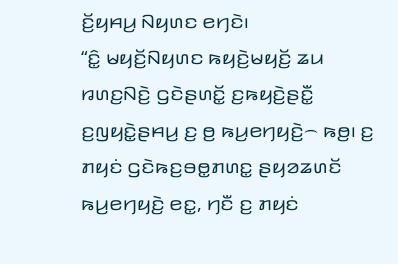ꤢꤩ꤬ꤟꤌꤣ꤬ ꤡꤟꤛꤢ ꤕꤚꤢꤧ꤯
“ꤢꤨ꤭ ꤗꤟꤢꤩ꤬ꤡꤟꤛꤢ ꤒꤟꤢꤧ꤬ꤗꤟꤢꤩ꤬ ꤘꤣ ꤙꤛꤢ꤬ꤡꤢꤧ꤬ ꤞꤢꤧꤔꤛꤢꤩ꤭ ꤢ꤬ꤒꤟꤢꤧ꤬ꤔꤢꤪ꤭ ꤢ꤬ꤜꤟꤢꤧ꤭ꤔꤌꤣ꤬ ꤢ꤬ ꤥ꤬ ꤒꤣ꤬ꤕꤚꤟꤢꤧ꤬꤮ ꤒꤥ꤬꤯ ꤢ꤬ ꤊꤟꤢꤦ ꤞꤢꤧꤒꤢ꤬ꤋꤥ꤭ꤊꤛꤢ꤭ ꤔꤟꤤꤘꤛꤢꤩ ꤒꤣ꤬ꤕꤚꤟꤢꤧ꤬ ꤕꤢ꤭, ꤚꤢꤪ ꤢ꤬ ꤊꤟꤢꤦ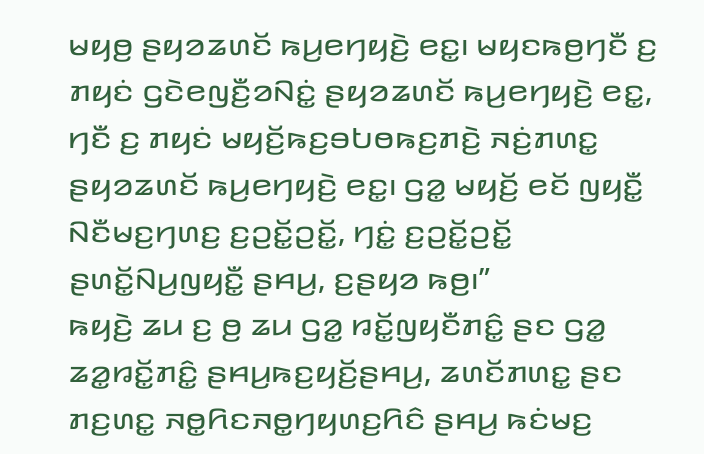ꤗꤟꤥ꤬ ꤔꤟꤤꤘꤛꤢꤩ ꤒꤣ꤬ꤕꤚꤟꤢꤧ꤬ ꤕꤢ꤭꤯ ꤗꤟꤢꤒꤥ꤬ꤚꤢꤪ ꤢ꤬ ꤊꤟꤢꤦ ꤞꤢꤧꤕꤜꤢꤪ꤬ꤤꤡꤢꤦ꤭ ꤔꤟꤤꤘꤛꤢꤩ ꤒꤣ꤬ꤕꤚꤟꤢꤧ꤬ ꤕꤢ꤭, ꤚꤢꤪ ꤢ꤬ ꤊꤟꤢꤦ ꤗꤟꤢꤩ꤬ꤒꤢ꤬ꤋꤝꤥꤒꤢ꤬ꤊꤢꤧ꤬ ꤏꤢꤦ꤬ꤊꤛꤢ꤭ ꤔꤟꤤꤘꤛꤢꤩ ꤒꤣ꤬ꤕꤚꤟꤢꤧ꤬ ꤕꤢ꤭꤯ ꤞꤤ꤭ ꤗꤟꤢꤩ꤬ ꤕꤢꤩ ꤜꤟꤢꤪ꤭ ꤡꤢꤪꤗꤢ꤬ꤚꤛꤢ꤬ ꤢ꤬ꤑꤢꤩ꤭ꤑꤢꤩ꤭, ꤚꤢꤦ꤭ ꤢ꤬ꤑꤢꤩ꤭ꤑꤢꤩ꤭ ꤔꤛꤢꤩ꤭ꤡꤣ꤬ꤜꤟꤢꤪ꤭ ꤔꤌꤣ꤬, ꤢ꤬ꤔꤟꤤ ꤒꤥ꤬꤯”
ꤒꤟꤢꤧ꤬ ꤘꤣ ꤢ꤬ ꤥ꤬ ꤘꤣ ꤞꤤ꤭ ꤙꤢꤩ꤭ꤜꤟꤢꤪꤊꤢꤨ꤭ ꤔꤢ ꤞꤤ꤭ ꤘꤤ꤭ꤙꤢꤩ꤭ꤊꤢꤨ꤭ ꤔꤌꤣ꤬ꤒꤢ꤬ꤟꤢꤩ꤬ꤔꤌꤣ꤬, ꤘꤛꤢꤩꤊꤛꤢ꤭ ꤔꤢ ꤊꤢ꤬ꤛꤢ꤭ ꤏꤥ꤭ꤖꤢꤏꤥ꤭ꤚꤟꤛꤢ꤬ꤖꤢꤨ ꤔꤌꤣ꤬ ꤒꤢꤦꤗꤢ꤬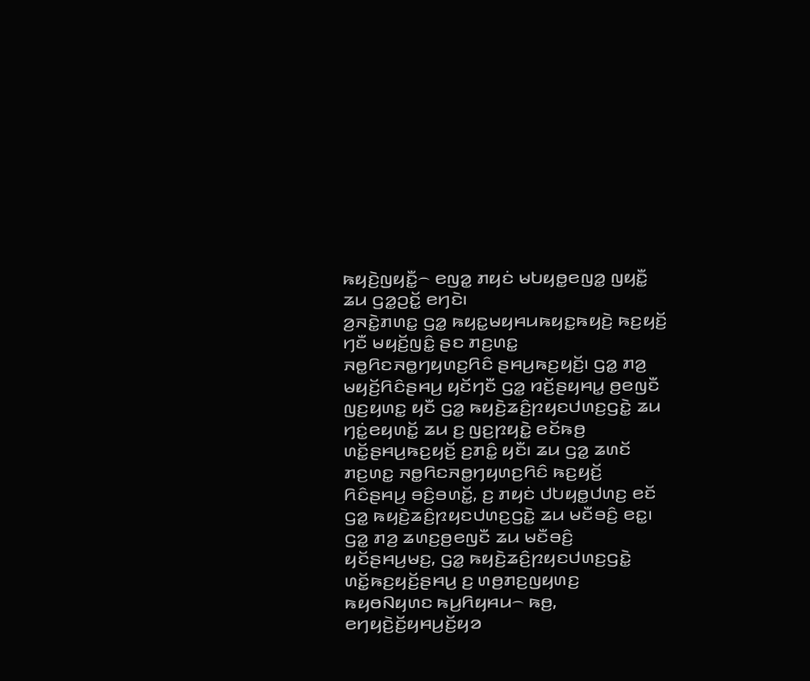ꤒꤟꤢꤧ꤬ꤜꤟꤢꤪ꤭꤮ ꤕꤜꤤ꤭ ꤊꤟꤢꤦ ꤗꤝꤟꤥ꤭ꤕꤜꤤ꤭ ꤜꤟꤢꤪ꤭ ꤘꤣ ꤞꤤ꤭ꤑꤢꤩ꤭ ꤕꤚꤢꤧ꤯
ꤤ꤬ꤏꤢꤧ꤭ꤊꤛꤢ꤭ ꤞꤤ꤭ ꤒꤟꤢ꤭ꤗꤟꤌꤣꤒꤟꤢ꤭ꤒꤟꤢꤧ꤬ ꤒꤢ꤬ꤟꤢꤩ꤬ ꤚꤢꤪ ꤗꤟꤢꤩ꤬ꤜꤢꤨ꤭ ꤔꤢ ꤊꤢ꤬ꤛꤢ꤭ ꤏꤥ꤭ꤖꤢꤏꤥ꤭ꤚꤟꤛꤢ꤬ꤖꤢꤨ ꤔꤌꤣ꤬ꤒꤢ꤬ꤟꤢꤩ꤬꤯ ꤞꤤ꤭ ꤊꤤ꤬ ꤗꤟꤢꤩ꤬ꤖꤢꤨꤔꤌꤣ꤬ ꤟꤢꤩꤚꤢꤪ ꤞꤤ꤭ ꤙꤢꤩ꤬ꤔꤟꤌꤣ꤭ ꤥ꤬ꤕꤜꤢꤪ ꤜꤢ꤬ꤟꤛꤢ꤭ ꤟꤢꤪ ꤞꤤ꤭ ꤒꤟꤢꤧ꤬ꤘꤢꤨ꤬ꤐꤟꤢꤓꤛꤢ꤬ꤞꤢꤧ꤭ ꤘꤣ ꤚꤢꤦ꤭ꤕꤟꤛꤢꤩ꤭ ꤘꤣ ꤢ꤬ ꤜꤢ꤬ꤐꤟꤢꤧ꤭ ꤕꤢꤩꤒꤥ꤬ ꤛꤢꤩ꤭ꤔꤌꤣ꤬ꤒꤢ꤬ꤟꤢꤩ꤬ ꤢ꤬ꤊꤢꤨ꤭ ꤟꤢꤪ꤯ ꤘꤣ ꤞꤤ꤭ ꤘꤛꤢꤩ ꤊꤢ꤬ꤛꤢ꤭ ꤏꤥ꤭ꤖꤢꤏꤥ꤭ꤚꤟꤛꤢ꤬ꤖꤢꤨ ꤒꤢ꤬ꤟꤢꤩ꤬ ꤖꤢꤨꤔꤌꤣ꤬ ꤋꤢꤨ꤬ꤋꤛꤢꤩ꤭, ꤢ꤬ ꤊꤟꤢꤦ ꤓꤝꤟꤥ꤭ꤓꤛꤢ꤬ ꤕꤢꤩ ꤞꤤ꤭ ꤒꤟꤢꤧ꤬ꤘꤢꤨ꤬ꤐꤟꤢꤓꤛꤢ꤬ꤞꤢꤧ꤭ ꤘꤣ ꤗꤢꤪꤋꤢꤨ꤬ ꤕꤢ꤭꤯ ꤞꤤ꤭ ꤊꤤ꤬ ꤘꤛꤢ꤬ꤥ꤬ꤕꤜꤢꤪ ꤘꤣ ꤗꤢꤪꤋꤢꤨ꤬ ꤟꤢꤩꤔꤌꤣ꤬ꤗꤢ꤬, ꤞꤤ꤭ ꤒꤟꤢꤧ꤬ꤘꤢꤨ꤬ꤐꤟꤢꤓꤛꤢ꤬ꤞꤢꤧ꤭ ꤛꤢꤩ꤭ꤒꤢ꤬ꤟꤢꤩ꤬ꤔꤌꤣ꤬ ꤢ꤬ ꤛꤥ꤬ꤊꤢ꤬ꤜꤟꤛꤢ꤬ ꤒꤟꤥꤡꤟꤛꤢ ꤒꤣ꤬ꤖꤟꤌꤣ꤮ ꤒꤥ꤬, ꤕꤚꤟꤢꤧ꤬ꤢꤩ꤬ꤟꤌꤣ꤬ꤢꤩ꤬ꤟꤤ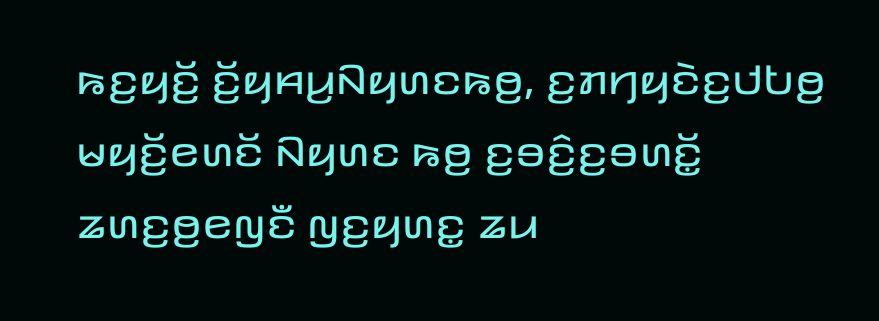ꤒꤢ꤬ꤟꤢꤩ꤬ ꤢꤩ꤬ꤟꤌꤣ꤬ꤡꤟꤛꤢꤒꤥ꤬, ꤢ꤬ꤊꤚꤟꤢꤧꤢ꤬ꤓꤝꤥ꤬ ꤗꤟꤢꤩ꤬ꤕꤛꤢꤩ ꤡꤟꤛꤢ ꤒꤥ꤬ ꤢ꤬ꤋꤢꤨ꤬ꤢ꤬ꤋꤛꤢꤩ꤭ ꤘꤛꤢ꤬ꤥ꤬ꤕꤜꤢꤪ ꤜꤢ꤬ꤟꤛꤢ꤭ ꤘꤣ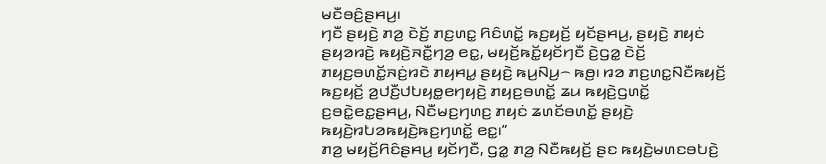ꤗꤢꤪꤋꤢꤨ꤬ꤔꤌꤣ꤬꤯
ꤚꤢꤪ ꤔꤟꤢꤧ꤬ ꤊꤤ꤬ ꤢꤧꤢꤩ꤬ ꤊꤢ꤬ꤛꤢ꤭ ꤖꤢꤨꤛꤢꤩ꤭ ꤒꤢ꤬ꤟꤢꤩ꤬ ꤟꤢꤩꤔꤌꤣ꤬, ꤔꤟꤢꤧ꤬ ꤊꤟꤢꤦ ꤔꤟꤤꤙꤢꤧ꤬ ꤒꤟꤢꤧ꤬ꤏꤢꤪ꤭ꤚꤤ꤬ ꤕꤢ꤭, ꤗꤟꤢꤩ꤬ꤒꤢꤩ꤭ꤟꤢꤩꤚꤢꤪ ꤢꤧ꤬ꤞꤤ꤭ ꤢꤧꤢꤩ꤬ ꤊꤟꤢ꤬ꤋꤛꤢꤩ꤭ꤏꤢꤦ꤬ꤙꤢꤧ ꤊꤟꤌꤣ꤭ ꤔꤟꤢꤧ꤬ ꤒꤣ꤬ꤡꤣ꤬꤮ ꤒꤥ꤬꤯ ꤙꤤ ꤊꤢ꤬ꤛꤢ꤭ꤡꤢꤪꤒꤟꤢꤩ꤬ ꤒꤢ꤬ꤟꤢꤩ꤬ ꤤ꤬ꤓꤢꤪ꤬ꤓꤝꤟꤥ꤭ꤕꤚꤟꤢꤧ꤬ ꤊꤟꤢ꤬ꤋꤛꤢꤩ꤭ ꤘꤣ ꤒꤟꤢꤧ꤬ꤞꤛꤢꤩ꤭ ꤢ꤬ꤋꤢꤧ꤭ꤕꤢ꤭ꤔꤌꤣ꤬, ꤡꤢꤪꤗꤢ꤬ꤚꤛꤢ꤬ ꤊꤟꤢꤦ ꤘꤛꤢꤩꤋꤛꤢꤩ꤭ ꤔꤟꤢꤧ꤬ ꤒꤟꤢꤧ꤬ꤙꤝꤤꤒꤟꤢꤧ꤬ꤒꤢ꤬ꤚꤛꤢꤩ꤭ ꤕꤢ꤭꤯”
ꤊꤤ꤬ ꤗꤟꤢꤩ꤬ꤖꤢꤨꤔꤌꤣ꤬ ꤟꤢꤩꤚꤢꤪ, ꤞꤤ꤭ ꤊꤤ꤬ ꤡꤢꤪꤒꤟꤢꤩ꤬ ꤔꤢ ꤒꤟꤢꤧ꤬ꤗꤛꤢꤋꤝꤢꤧ꤬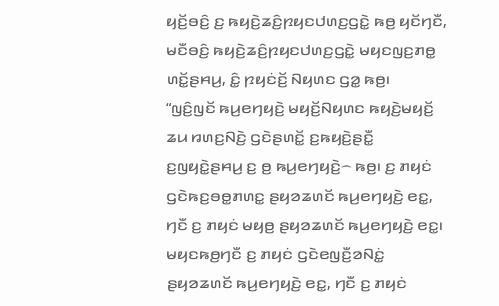ꤟꤢꤩ꤬ꤋꤢꤨ꤬ ꤢ꤬ ꤒꤟꤢꤧ꤬ꤘꤢꤨ꤬ꤐꤟꤢꤓꤛꤢ꤬ꤞꤢꤧ꤭ ꤒꤥ꤬ ꤟꤢꤩꤚꤢꤪ, ꤗꤢꤪꤋꤢꤨ꤬ ꤒꤟꤢꤧ꤬ꤘꤢꤨ꤬ꤐꤟꤢꤓꤛꤢ꤬ꤞꤢꤧ꤭ ꤗꤟꤢꤜꤢ꤬ꤊꤥ꤭ ꤛꤢꤩ꤭ꤔꤌꤣ꤬, ꤢꤨ꤭ ꤐꤟꤢꤦꤢꤩ꤬ ꤡꤟꤛꤢ ꤞꤤ꤭ ꤒꤥ꤬꤯
“ꤜꤢꤨ꤬ꤜꤢꤩ ꤒꤣ꤬ꤕꤚꤟꤢꤧ꤬ ꤗꤟꤢꤩ꤬ꤡꤟꤛꤢ ꤒꤟꤢꤧ꤬ꤗꤟꤢꤩ꤬ ꤘꤣ ꤙꤛꤢ꤬ꤡꤢꤧ꤬ ꤞꤢꤧꤔꤛꤢꤩ꤭ ꤢ꤬ꤒꤟꤢꤧ꤬ꤔꤢꤪ꤭ ꤢ꤬ꤜꤟꤢꤧ꤭ꤔꤌꤣ꤬ ꤢ꤬ ꤥ꤬ ꤒꤣ꤬ꤕꤚꤟꤢꤧ꤬꤮ ꤒꤥ꤬꤯ ꤢ꤬ ꤊꤟꤢꤦ ꤞꤢꤧꤒꤢ꤬ꤋꤥ꤭ꤊꤛꤢ꤭ ꤔꤟꤤꤘꤛꤢꤩ ꤒꤣ꤬ꤕꤚꤟꤢꤧ꤬ ꤕꤢ꤭, ꤚꤢꤪ ꤢ꤬ ꤊꤟꤢꤦ ꤗꤟꤥ꤬ ꤔꤟꤤꤘꤛꤢꤩ ꤒꤣ꤬ꤕꤚꤟꤢꤧ꤬ ꤕꤢ꤭꤯ ꤗꤟꤢꤒꤥ꤬ꤚꤢꤪ ꤢ꤬ ꤊꤟꤢꤦ ꤞꤢꤧꤕꤜꤢꤪ꤬ꤤꤡꤢꤦ꤭ ꤔꤟꤤꤘꤛꤢꤩ ꤒꤣ꤬ꤕꤚꤟꤢꤧ꤬ ꤕꤢ꤭, ꤚꤢꤪ ꤢ꤬ ꤊꤟꤢꤦ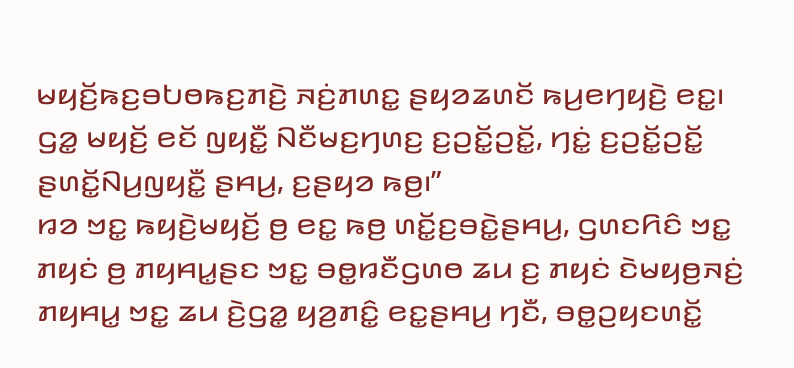ꤗꤟꤢꤩ꤬ꤒꤢ꤬ꤋꤝꤥꤒꤢ꤬ꤊꤢꤧ꤬ ꤏꤢꤦ꤬ꤊꤛꤢ꤭ ꤔꤟꤤꤘꤛꤢꤩ ꤒꤣ꤬ꤕꤚꤟꤢꤧ꤬ ꤕꤢ꤭꤯ ꤞꤤ꤭ ꤗꤟꤢꤩ꤬ ꤕꤢꤩ ꤜꤟꤢꤪ꤭ ꤡꤢꤪꤗꤢ꤬ꤚꤛꤢ꤬ ꤢ꤬ꤑꤢꤩ꤭ꤑꤢꤩ꤭, ꤚꤢꤦ꤭ ꤢ꤬ꤑꤢꤩ꤭ꤑꤢꤩ꤭ ꤔꤛꤢꤩ꤭ꤡꤣ꤬ꤜꤟꤢꤪ꤭ ꤔꤌꤣ꤬, ꤢ꤬ꤔꤟꤤ ꤒꤥ꤬꤯”
ꤙꤤ ꤠꤢ꤭ ꤒꤟꤢꤧ꤬ꤗꤟꤢꤩ꤬ ꤥ꤬ ꤕꤢ꤭ ꤒꤥ꤬ ꤛꤢꤩ꤭ꤢ꤬ꤋꤢꤧ꤭ꤔꤌꤣ꤬, ꤞꤛꤢꤖꤢꤨ ꤠꤢ꤭ ꤊꤟꤢꤦ ꤥ꤬ ꤊꤟꤌꤣ꤭ꤔꤢ ꤠꤢ꤭ ꤋꤥ꤭ꤙꤢꤪꤞꤛꤥ ꤘꤣ ꤢ꤬ ꤊꤟꤢꤦ ꤢꤧꤗꤟꤥ꤬ꤏꤢꤦ꤬ ꤊꤟꤌꤣ꤭ ꤠꤢ꤭ ꤘꤣ ꤢꤧ꤬ꤞꤤ꤭ ꤟꤤ꤬ꤊꤢꤨ꤭ ꤕꤢ꤭ꤔꤌꤣ꤬ ꤚꤢꤪ, ꤋꤥ꤭ꤑꤟꤢꤛꤢꤩ꤭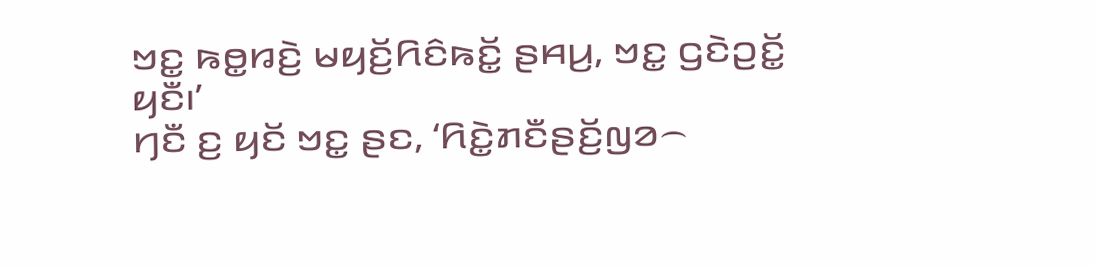ꤠꤢ꤭ ꤒꤥ꤭ꤙꤢꤧ꤬ ꤗꤟꤢꤩ꤬ꤖꤢꤨꤒꤢꤩ꤭ ꤔꤌꤣ꤬, ꤠꤢ꤭ ꤞꤢꤧꤑꤢꤩ꤭ ꤟꤢꤪ꤯’
ꤚꤢꤪ ꤢ꤬ ꤟꤢꤩ ꤠꤢ꤭ ꤔꤢ, ‘ꤖꤢꤧ꤭ꤊꤢꤪꤔꤢꤩ꤬ꤜꤤ꤮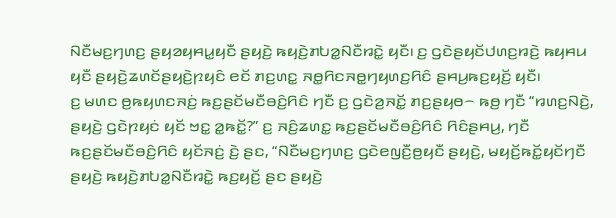ꤡꤢꤪꤗꤢ꤬ꤚꤛꤢ꤬ ꤔꤟꤤꤟꤌꤣ꤭ꤟꤢꤪ ꤔꤟꤢꤧ꤬ ꤒꤟꤢꤧ꤬ꤊꤝꤤ꤭ꤡꤢꤪꤙꤢꤧ꤭ ꤟꤢꤪ꤯ ꤢ꤬ ꤞꤢꤧꤔꤟꤢꤩꤓꤛꤢ꤬ꤙꤢꤧ꤬ ꤒꤟꤌꤣ ꤟꤢꤪ ꤔꤟꤢꤧ꤬ꤘꤛꤢꤩꤔꤟꤢꤧ꤬ꤐꤟꤢꤨ ꤕꤢꤩ ꤊꤢ꤬ꤛꤢ꤭ ꤏꤥ꤭ꤖꤢꤏꤥ꤭ꤚꤟꤛꤢ꤬ꤖꤢꤨ ꤔꤌꤣ꤬ꤒꤢ꤬ꤟꤢꤩ꤬ ꤟꤢꤪ꤯
ꤢ꤬ ꤗꤛꤢ ꤥ꤬ꤒꤟꤛꤢꤏꤢꤦ꤬ ꤒꤢ꤬ꤔꤢꤩꤗꤢꤪꤋꤢꤨ꤬ꤖꤢꤨ ꤚꤢꤪ ꤢ꤬ ꤞꤢꤧꤤ꤬ꤏꤢꤩ꤭ ꤊꤢ꤬ꤔꤟꤥ꤮ ꤒꤥ꤬ ꤚꤢꤪ “ꤙꤛꤢ꤬ꤡꤢꤧ꤬, ꤔꤟꤢꤧ꤬ ꤞꤢꤧꤐꤟꤢꤦ ꤟꤢꤩ ꤠꤢ꤭ ꤤ꤭ꤒꤢꤩ꤭?” ꤢ꤬ ꤏꤢꤨ꤬ꤘꤛꤢ꤭ ꤒꤢ꤬ꤔꤢꤩꤗꤢꤪꤋꤢꤨ꤬ꤖꤢꤨ ꤖꤢꤨꤔꤌꤣ꤬, ꤚꤢꤪ ꤒꤢ꤬ꤔꤢꤩꤗꤢꤪꤋꤢꤨ꤬ꤖꤢꤨ ꤟꤢꤩꤏꤢꤦ꤬ ꤢꤧ꤬ ꤔꤢ, “ꤡꤢꤪꤗꤢ꤬ꤚꤛꤢ꤬ ꤞꤢꤧꤕꤜꤢꤪ꤬ꤥ꤬ꤟꤢꤪ ꤔꤟꤢꤧ꤬, ꤗꤟꤢꤩ꤬ꤒꤢꤩ꤭ꤟꤢꤩꤚꤢꤪ ꤔꤟꤢꤧ꤬ ꤒꤟꤢꤧ꤬ꤊꤝꤤ꤭ꤡꤢꤪꤙꤢꤧ꤭ ꤒꤢ꤬ꤟꤢꤩ꤬ ꤔꤢ ꤔꤟꤢꤧ꤬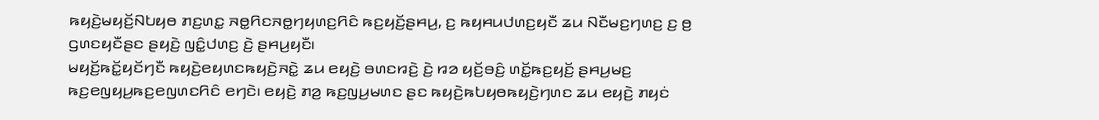ꤒꤟꤢꤧ꤬ꤗꤟꤢꤩ꤬ꤡꤝꤟꤥ ꤊꤢ꤬ꤛꤢ꤭ ꤏꤥ꤭ꤖꤢꤏꤥ꤭ꤚꤟꤛꤢ꤬ꤖꤢꤨ ꤒꤢ꤬ꤟꤢꤩ꤬ꤔꤌꤣ꤬, ꤢ꤬ ꤒꤟꤌꤣꤓꤛꤢ꤬ꤟꤢꤪ ꤘꤣ ꤡꤢꤪꤗꤢ꤬ꤚꤛꤢ꤬ ꤢ꤬ ꤥ꤬ ꤞꤛꤢꤟꤢꤪꤔꤢ ꤔꤟꤢꤧ꤬ ꤜꤢꤨ꤭ꤓꤛꤢ꤬ ꤢꤧ꤬ ꤔꤌꤣ꤬ꤟꤢꤪ꤯
ꤗꤟꤢꤩ꤬ꤒꤢꤩ꤭ꤟꤢꤩꤚꤢꤪ ꤒꤟꤢꤧ꤬ꤕꤟꤛꤢꤒꤟꤢꤧ꤬ꤏꤢꤧ꤭ ꤘꤣ ꤕꤟꤢꤧ꤬ ꤋꤛꤢꤙꤢꤧ꤬ ꤢꤧ꤬ ꤙꤤ ꤟꤢꤩ꤬ꤋꤢꤨ꤬ ꤛꤢꤩ꤭ꤒꤢ꤬ꤟꤢꤩ꤬ ꤔꤌꤣ꤬ꤗꤢ꤬ ꤒꤢ꤬ꤕꤜꤟꤣ꤬ꤒꤢ꤬ꤕꤜꤛꤢꤖꤢꤨ ꤕꤚꤢꤧ꤯ ꤕꤟꤢꤧ꤬ ꤊꤤ꤬ ꤒꤢ꤬ꤜꤣ꤬ꤗꤛꤢ ꤔꤢ ꤒꤟꤢꤧ꤬ꤒꤝꤟꤥꤒꤟꤢꤧ꤬ꤚꤛꤢ ꤘꤣ ꤕꤟꤢꤧ꤬ ꤊꤟꤢꤦ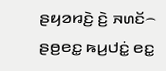ꤔꤟꤤꤙꤢꤧ꤬ ꤢꤧ꤬ ꤏꤛꤢꤩ꤮ ꤔꤥ꤬ꤕꤢ꤭ ꤒꤣ꤬ꤓꤢꤦ꤭ ꤕꤢ꤭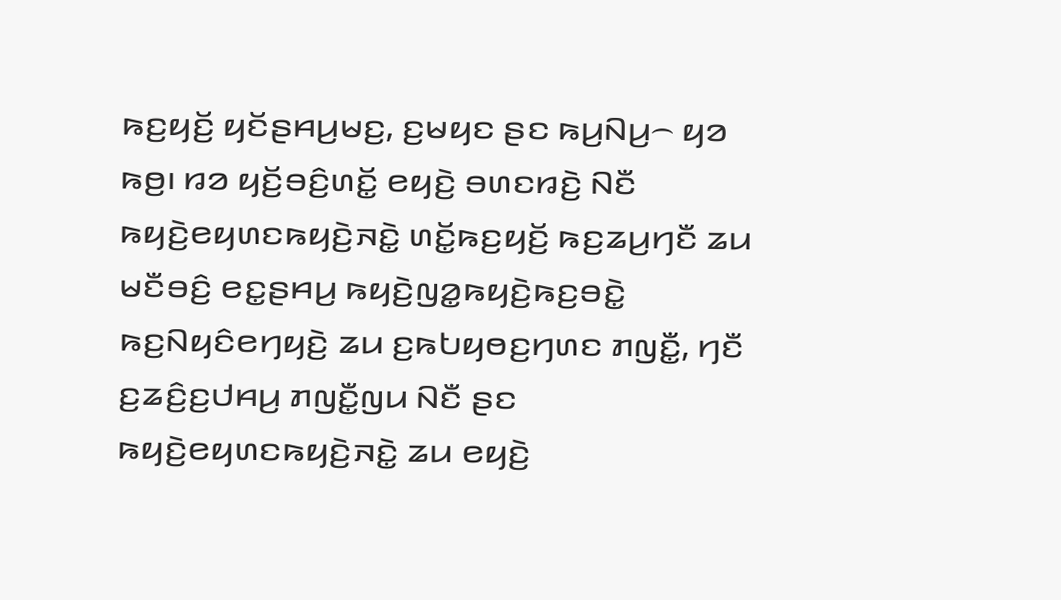ꤒꤢ꤬ꤟꤢꤩ꤬ ꤟꤢꤩꤔꤌꤣ꤬ꤗꤢ꤬, ꤢ꤬ꤗꤟꤢ ꤔꤢ ꤒꤣ꤬ꤡꤣ꤬꤮ ꤟꤤ ꤒꤥ꤬꤯ ꤙꤤ ꤟꤢꤩ꤬ꤋꤢꤨ꤬ꤛꤢꤩ꤭ ꤕꤟꤢꤧ꤬ ꤋꤛꤢꤙꤢꤧ꤬ ꤡꤢꤪ ꤒꤟꤢꤧ꤬ꤕꤟꤛꤢꤒꤟꤢꤧ꤬ꤏꤢꤧ꤭ ꤛꤢꤩ꤭ꤒꤢ꤬ꤟꤢꤩ꤬ ꤒꤢ꤬ꤘꤣ꤬ꤚꤢꤪ ꤘꤣ ꤗꤢꤪꤋꤢꤨ꤬ ꤕꤢ꤭ꤔꤌꤣ꤬ ꤒꤟꤢꤧ꤬ꤜꤤ꤭ꤒꤟꤢꤧ꤬ꤒꤢ꤬ꤋꤢꤧ꤭ ꤒꤢ꤬ꤡꤟꤢꤨꤕꤚꤟꤢꤧ꤬ ꤘꤣ ꤢ꤬ꤒꤝꤟꤥꤢ꤬ꤚꤛꤢ ꤊꤜꤢꤪ꤭, ꤚꤢꤪ ꤢ꤬ꤘꤢꤨ꤬ꤢ꤬ꤓꤌꤣ꤬ ꤊꤜꤢꤪ꤭ꤜꤣ ꤡꤢꤪ ꤔꤢ ꤒꤟꤢꤧ꤬ꤕꤟꤛꤢꤒꤟꤢꤧ꤬ꤏꤢꤧ꤭ ꤘꤣ ꤕꤟꤢꤧ꤬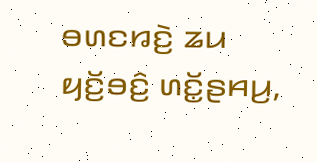ꤋꤛꤢꤙꤢꤧ꤬ ꤘꤣ ꤟꤢꤩ꤬ꤋꤢꤨ꤬ ꤛꤢꤩ꤭ꤔꤌꤣ꤬,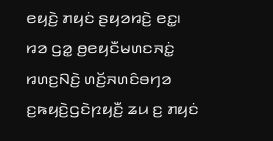ꤕꤟꤢꤧ꤬ ꤊꤟꤢꤦ ꤔꤟꤤꤙꤢꤧ꤬ ꤕꤢ꤭꤯
ꤙꤤ ꤞꤤ꤭ ꤥ꤬ꤕꤟꤢꤪꤗꤛꤢꤏꤢꤦ꤭ ꤙꤛꤢ꤬ꤡꤢꤧ꤬ ꤛꤢꤩ꤬ꤏꤛꤢꤨꤋꤚꤤ ꤢ꤬ꤒꤟꤢꤧ꤬ꤞꤢꤧꤐꤟꤢꤪ꤬ ꤘꤣ ꤢ꤬ ꤊꤟꤢꤦ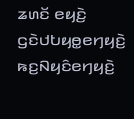ꤘꤛꤢꤩ ꤕꤟꤢꤧ꤬ ꤞꤢꤧꤓꤝꤟꤥ꤭ꤕꤚꤟꤢꤧ꤬ ꤒꤢ꤬ꤡꤟꤢꤨꤕꤚꤟꤢꤧ꤬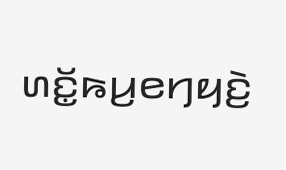ꤛꤢꤩ꤭ꤒꤣ꤬ꤕꤚꤟꤢꤧ꤬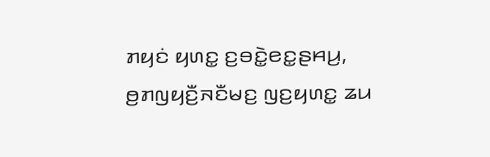ꤊꤟꤢꤦ ꤟꤛꤢ꤭ ꤢ꤬ꤋꤢꤧ꤭ꤕꤢ꤭ꤔꤌꤣ꤬, ꤥ꤬ꤊꤜꤟꤢꤪ꤬ꤏꤢꤪꤗꤢ꤬ ꤜꤢ꤬ꤟꤛꤢ꤭ ꤘꤣ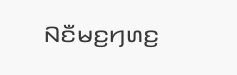ꤡꤢꤪꤗꤢ꤬ꤚꤛꤢ꤬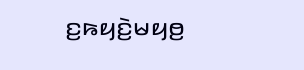ꤢ꤬ꤒꤟꤢꤧ꤬ꤗꤟꤥ꤬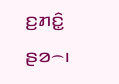ꤢ꤬ꤊꤢꤨ꤭ ꤔꤤ꤮꤯